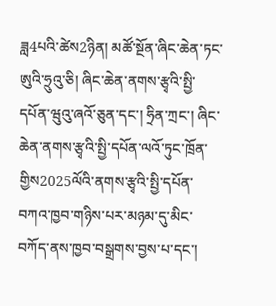ཟླ4པའི་ཚེས2ཉིན། མཚོ་སྔོན་ཞིང་ཆེན་ཏང་ཨུའི་ཧྲུའུ་ཅི། ཞིང་ཆེན་ནགས་རྩྭའི་སྤྱི་དཔོན་ཝུའུ་ཞའོ་ཅུན་དང་། ཧྲིན་ཀྲང་། ཞིང་ཆེན་ནགས་རྩྭའི་སྤྱི་དཔོན་ལའོ་ཏུང་ཁྲོན་གྱིས2025ལོའི་ནགས་རྩྭའི་སྤྱི་དཔོན་བཀའ་ཁྱབ་གཉིས་པར་མཉམ་དུ་མིང་བཀོད་ནས་ཁྱབ་བསྒྲགས་བྱས་པ་དང་།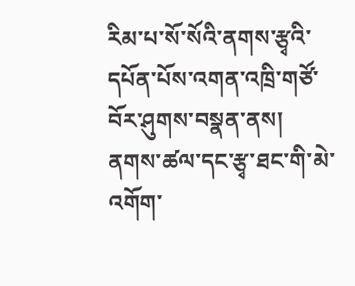རིམ་པ་སོ་སོའི་ནགས་རྩྭའི་དཔོན་པོས་འགན་འཁྲི་གཙོ་བོར་ཤུགས་བསྣན་ནས། ནགས་ཚལ་དང་རྩྭ་ཐང་གི་མེ་འགོག་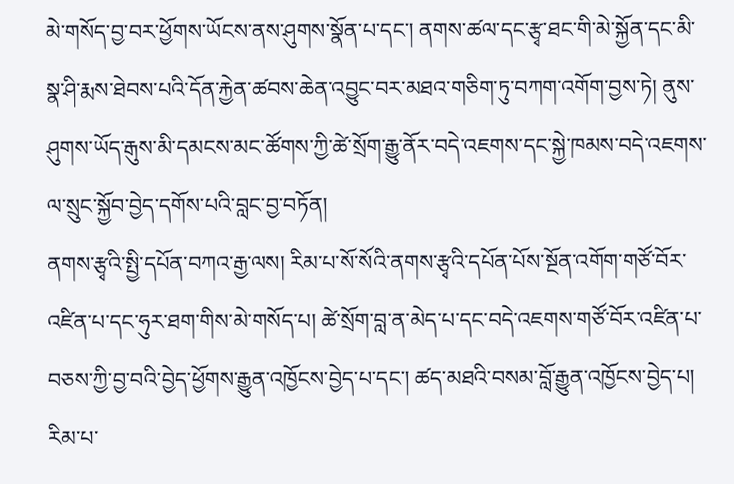མེ་གསོད་བྱ་བར་ཕྱོགས་ཡོངས་ནས་ཤུགས་སྣོན་པ་དང་། ནགས་ཚལ་དང་རྩྭ་ཐང་གི་མེ་སྐྱོན་དང་མི་སྣ་ཤི་རྨས་ཐེབས་པའི་དོན་རྐྱེན་ཚབས་ཆེན་འབྱུང་བར་མཐའ་གཅིག་ཏུ་བཀག་འགོག་བྱས་ཏེ། ནུས་ཤུགས་ཡོད་རྒུས་མི་དམངས་མང་ཚོགས་ཀྱི་ཚེ་སྲོག་རྒྱུ་ནོར་བདེ་འཇགས་དང་སྐྱེ་ཁམས་བདེ་འཇགས་ལ་སྲུང་སྐྱོབ་བྱེད་དགོས་པའི་བླང་བྱ་བཏོན།
ནགས་རྩྭའི་སྤྱི་དཔོན་བཀའ་རྒྱ་ལས། རིམ་པ་སོ་སོའི་ནགས་རྩྭའི་དཔོན་པོས་སྔོན་འགོག་གཙོ་བོར་འཛིན་པ་དང་ཧུར་ཐག་གིས་མེ་གསོད་པ། ཚེ་སྲོག་བླ་ན་མེད་པ་དང་བདེ་འཇགས་གཙོ་བོར་འཛིན་པ་བཅས་ཀྱི་བྱ་བའི་བྱེད་ཕྱོགས་རྒྱུན་འཁྱོངས་བྱེད་པ་དང་། ཚད་མཐའི་བསམ་བློ་རྒྱུན་འཁྱོངས་བྱེད་པ། རིམ་པ་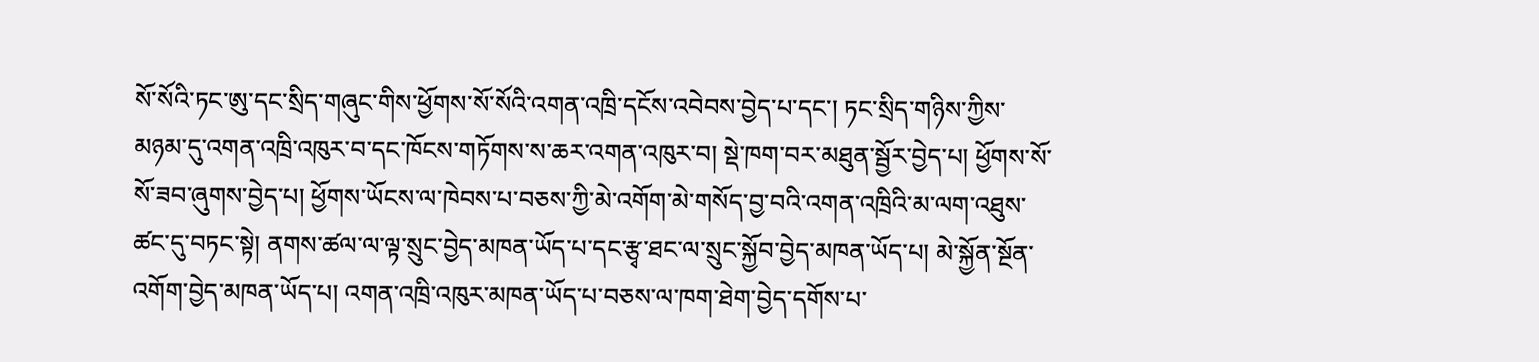སོ་སོའི་ཏང་ཨུ་དང་སྲིད་གཞུང་གིས་ཕྱོགས་སོ་སོའི་འགན་འཁྲི་དངོས་འབེབས་བྱེད་པ་དང་། ཏང་སྲིད་གཉིས་ཀྱིས་མཉམ་དུ་འགན་འཁྲི་འཁུར་བ་དང་ཁོངས་གཏོགས་ས་ཆར་འགན་འཁུར་བ། སྡེ་ཁག་བར་མཐུན་སྦྱོར་བྱེད་པ། ཕྱོགས་སོ་སོ་ཟབ་ཞུགས་བྱེད་པ། ཕྱོགས་ཡོངས་ལ་ཁེབས་པ་བཅས་ཀྱི་མེ་འགོག་མེ་གསོད་བྱ་བའི་འགན་འཁྲིའི་མ་ལག་འཐུས་ཚང་དུ་བཏང་སྟེ། ནགས་ཚལ་ལ་ལྟ་སྲུང་བྱེད་མཁན་ཡོད་པ་དང་རྩྭ་ཐང་ལ་སྲུང་སྐྱོབ་བྱེད་མཁན་ཡོད་པ། མེ་སྐྱོན་སྔོན་འགོག་བྱེད་མཁན་ཡོད་པ། འགན་འཁྲི་འཁུར་མཁན་ཡོད་པ་བཅས་ལ་ཁག་ཐེག་བྱེད་དགོས་པ་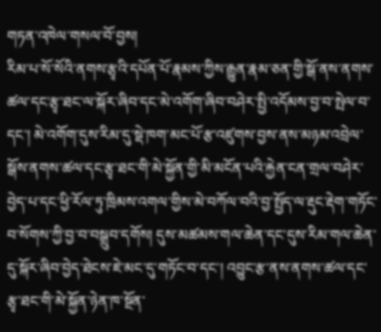གཏན་འཁེལ་གསལ་བོ་བྱས།
རིམ་པ་སོ་སོའི་ནགས་རྩྭའི་དཔོན་པོ་རྣམས་ཀྱིས་རྒྱུན་རྣམ་ཅན་གྱི་སྒོ་ནས་ནགས་ཚལ་དང་རྩྭ་ཐང་ལ་སྐོར་ཞིབ་དང་མེ་འགོག་ཞིབ་བཤེར་སྤྱི་འདོམས་བྱ་བ་སྤེལ་བ་དང་། མེ་འགོག་དུས་རིམ་དུ་སྡེ་ཁག་མང་པོ་རྩ་འཛུགས་བྱས་ནས་མཉམ་འབྲེལ་སྒོས་ནགས་ཚལ་དང་རྩྭ་ཐང་གི་མེ་སྐྱོན་གྱི་མི་མངོན་པའི་རྐྱེན་ངན་གྲལ་བཤེར་བྱེད་པ་དང་ཕྱི་རོལ་ཏུ་ཁྲིམས་འགལ་གྱིས་མེ་བཀོལ་བའི་བྱ་སྤྱོད་ལ་རྡུང་རྡེག་གཏོང་བ་སོགས་ཀྱི་བྱ་བ་བསྒྲུབ་དགོས། དུས་མཚམས་གལ་ཆེན་དང་དུས་རིམ་གལ་ཆེན་དུ་སྐོར་ཞིབ་བྱེད་ཐེངས་ཇེ་མང་དུ་གཏོང་བ་དང་། འབྱུང་རྩ་ནས་ནགས་ཚལ་དང་རྩྭ་ཐང་གི་མེ་སྐྱོན་ཉེན་ཁ་སྔོན་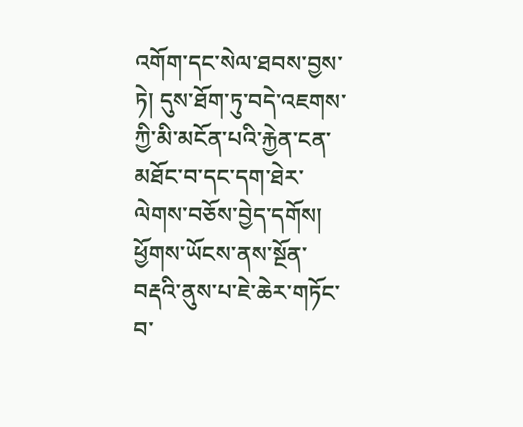འགོག་དང་སེལ་ཐབས་བྱས་ཏེ། དུས་ཐོག་ཏུ་བདེ་འཇགས་ཀྱི་མི་མངོན་པའི་རྐྱེན་ངན་མཐོང་བ་དང་དག་ཐེར་ལེགས་བཅོས་བྱེད་དགོས།
ཕྱོགས་ཡོངས་ནས་སྔོན་བརྡའི་ནུས་པ་ཇེ་ཆེར་གཏོང་བ་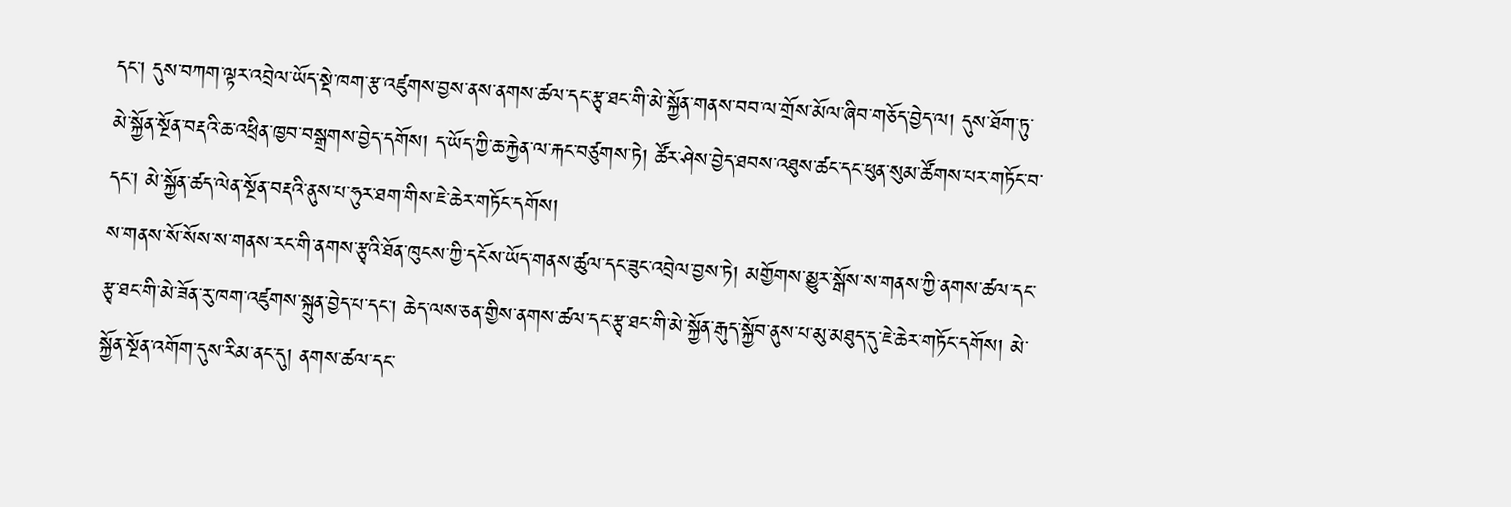དང་། དུས་བཀག་ལྟར་འབྲེལ་ཡོད་སྡེ་ཁག་རྩ་འཛུགས་བྱས་ནས་ནགས་ཚལ་དང་རྩྭ་ཐང་གི་མེ་སྐྱོན་གནས་བབ་ལ་གྲོས་མོལ་ཞིབ་གཅོད་བྱེད་ལ། དུས་ཐོག་ཏུ་མེ་སྐྱོན་སྔོན་བརྡའི་ཆ་འཕྲིན་ཁྱབ་བསྒྲགས་བྱེད་དགོས། ད་ཡོད་ཀྱི་ཆ་རྐྱེན་ལ་རྐང་བཙུགས་ཏེ། ཚོར་ཤེས་བྱེད་ཐབས་འཐུས་ཚང་དང་ཕུན་སུམ་ཚོགས་པར་གཏོང་བ་དང་། མེ་སྐྱོན་ཚད་ལེན་སྔོན་བརྡའི་ནུས་པ་ཧུར་ཐག་གིས་ཇེ་ཆེར་གཏོང་དགོས།
ས་གནས་སོ་སོས་ས་གནས་རང་གི་ནགས་རྩྭའི་ཐོན་ཁུངས་ཀྱི་དངོས་ཡོད་གནས་ཚུལ་དང་ཟུང་འབྲེལ་བྱས་ཏེ། མགྱོགས་མྱུར་སྒོས་ས་གནས་ཀྱི་ནགས་ཚལ་དང་རྩྭ་ཐང་གི་མེ་ཟོན་རུ་ཁག་འཛུགས་སྐྲུན་བྱེད་པ་དང་། ཆེད་ལས་ཅན་གྱིས་ནགས་ཚལ་དང་རྩྭ་ཐང་གི་མེ་སྐྱོན་རྒུད་སྐྱོབ་ནུས་པ་མུ་མཐུད་དུ་ཇེ་ཆེར་གཏོང་དགོས། མེ་སྐྱོན་སྔོན་འགོག་དུས་རིམ་ནང་དུ། ནགས་ཚལ་དང་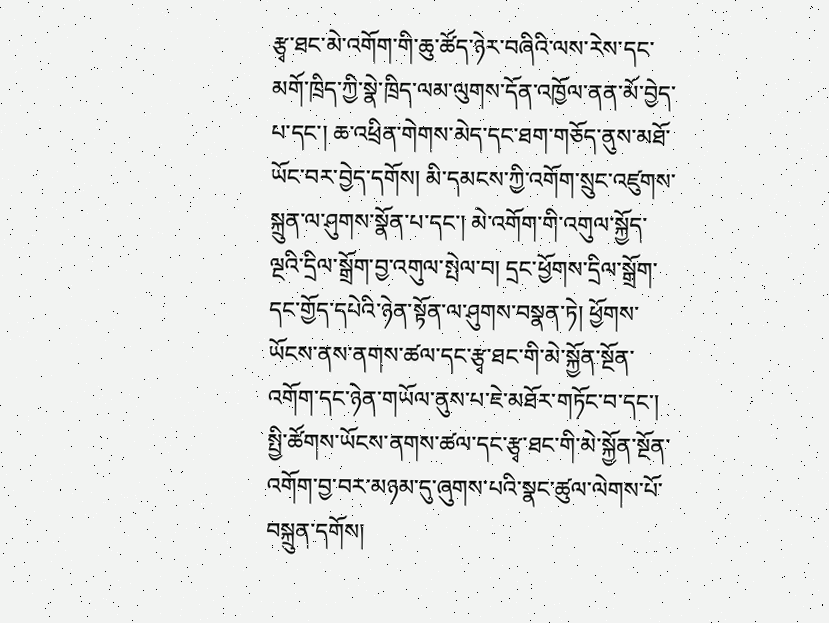རྩྭ་ཐང་མེ་འགོག་གི་ཆུ་ཚོད་ཉེར་བཞིའི་ལས་རེས་དང་མགོ་ཁྲིད་ཀྱི་སྣེ་ཁྲིད་ལམ་ལུགས་དོན་འཁྱོལ་ནན་མོ་བྱེད་པ་དང་། ཆ་འཕྲིན་གེགས་མེད་དང་ཐག་གཅོད་ནུས་མཐོ་ཡོང་བར་བྱེད་དགོས། མི་དམངས་ཀྱི་འགོག་སྲུང་འཛུགས་སྐྲུན་ལ་ཤུགས་སྣོན་པ་དང་། མེ་འགོག་གི་འགུལ་སྐྱོད་ལྔའི་དྲིལ་སྒྲོག་བྱ་འགུལ་སྤེལ་བ། དྲང་ཕྱོགས་དྲིལ་སྒྲོག་དང་གྱོད་དཔེའི་ཉེན་སྟོན་ལ་ཤུགས་བསྣན་ཏེ། ཕྱོགས་ཡོངས་ནས་ནགས་ཚལ་དང་རྩྭ་ཐང་གི་མེ་སྐྱོན་སྔོན་འགོག་དང་ཉེན་གཡོལ་ནུས་པ་ཇེ་མཐོར་གཏོང་བ་དང་། སྤྱི་ཚོགས་ཡོངས་ནགས་ཚལ་དང་རྩྭ་ཐང་གི་མེ་སྐྱོན་སྔོན་འགོག་བྱ་བར་མཉམ་དུ་ཞུགས་པའི་སྣང་ཚུལ་ལེགས་པོ་བསྐྲུན་དགོས།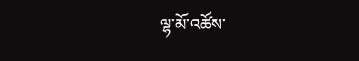ལྷ་མོ་འཚོས་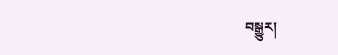བསྒྱུར།